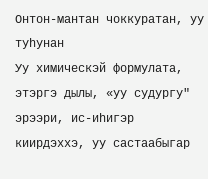Онтон-мантан чоккуратан, уу туһунан
Уу химическэй формулата, этэргэ дылы, «уу судургу" эрээри, ис-иһигэр киирдэххэ, уу састаабыгар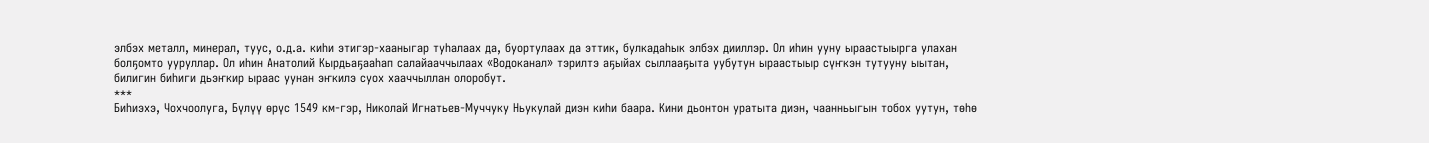элбэх металл, минерал, туус, о.д.а. киһи этигэр-хааныгар туһалаах да, буортулаах да эттик, булкадаһык элбэх дииллэр. Ол иһин ууну ыраастыырга улахан болҕомто ууруллар. Ол иһин Анатолий Кырдьаҕааһап салайааччылаах «Водоканал» тэрилтэ аҕыйах сыллааҕыта уубутун ыраастыыр сүҥкэн тутууну ыытан, билигин биһиги дьэҥкир ыраас уунан эҥкилэ суох хааччыллан олоробут.
***
Биһиэхэ, Чохчоолуга, Бүлүү өрүс 1549 км-гэр, Николай Игнатьев-Муччуку Ньукулай диэн киһи баара. Кини дьонтон уратыта диэн, чаанньыгын тобох уутун, төһө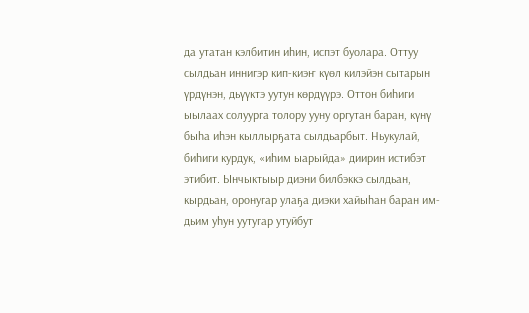да утатан кэлбитин иһин, испэт буолара. Оттуу сылдьан иннигэр кип-киэҥ күөл килэйэн сытарын үрдүнэн, дьүүктэ уутун көрдүүрэ. Оттон биһиги ыылаах солуурга толору ууну оргутан баран, күнү быһа иһэн кыллырҕата сылдьарбыт. Ньукулай, биһиги курдук, «иһим ыарыйда» диирин истибэт этибит. Ынчыктыыр диэни билбэккэ сылдьан, кырдьан, оронугар улаҕа диэки хайыһан баран им-дьим уһун уутугар утуйбут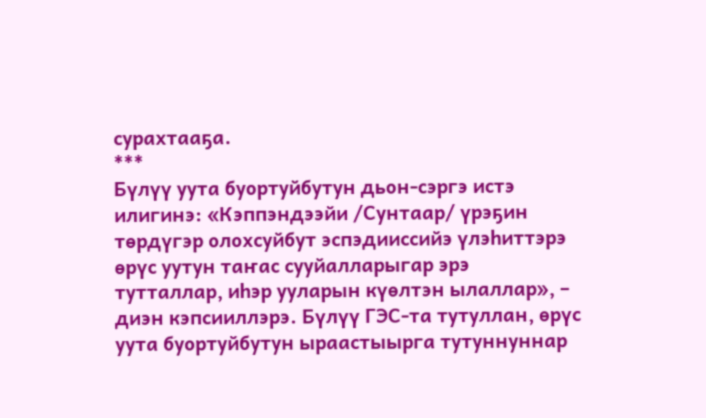сурахтааҕа.
***
Бүлүү уута буортуйбутун дьон-сэргэ истэ илигинэ: «Кэппэндээйи /Сунтаар/ үрэҕин төрдүгэр олохсуйбут эспэдииссийэ үлэһиттэрэ өрүс уутун таҥас сууйалларыгар эрэ тутталлар, иһэр ууларын күөлтэн ылаллар», – диэн кэпсииллэрэ. Бүлүү ГЭС-та тутуллан, өрүс уута буортуйбутун ыраастыырга тутуннуннар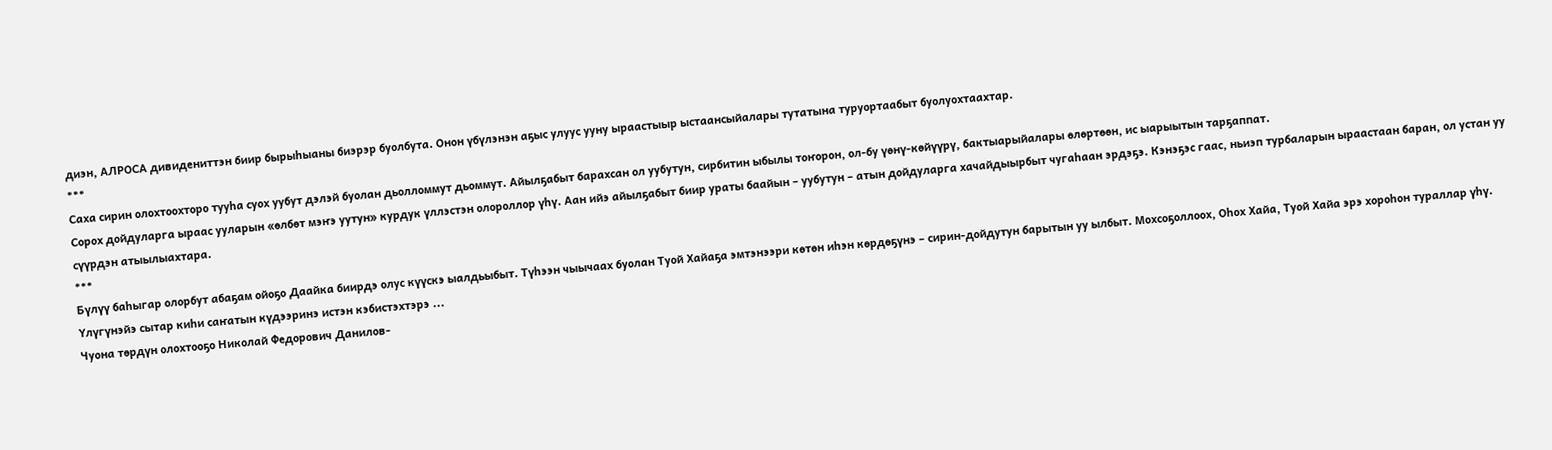диэн, АЛРОСА дивидениттэн биир бырыһыаны биэрэр буолбута. Онон үбүлэнэн аҕыс улуус ууну ыраастыыр ыстаансыйалары тутатына туруортаабыт буолуохтаахтар.
***
Саха сирин олохтоохторо тууһа суох уубут дэлэй буолан дьолломмут дьоммут. Айылҕабыт барахсан ол уубутун, сирбитин ыбылы тоҥорон, ол-бу үөнү-көйүүрү, бактыарыйалары өлөртөөн, ис ыарыытын тарҕаппат.
Сорох дойдуларга ыраас ууларын «өлбөт мэҥэ уутун» курдук үллэстэн олороллор үһү. Аан ийэ айылҕабыт биир ураты баайын – уубутун – атын дойдуларга хачайдыырбыт чугаһаан эрдэҕэ. Кэнэҕэс гаас, ньиэп турбаларын ыраастаан баран, ол устан уу сүүрдэн атыылыахтара.
***
Бүлүү баһыгар олорбут абаҕам ойоҕо Даайка биирдэ олус күүскэ ыалдьыбыт. Түһээн чыычаах буолан Туой Хайаҕа эмтэнээри көтөн иһэн көрдөҕүнэ – сирин-дойдутун барытын уу ылбыт. Мохсоҕоллоох, Оһох Хайа, Туой Хайа эрэ хороһон тураллар үһү. Үлүгүнэйэ сытар киһи саҥатын күдээринэ истэн кэбистэхтэрэ ...
Чуона төрдүн олохтооҕо Николай Федорович Данилов-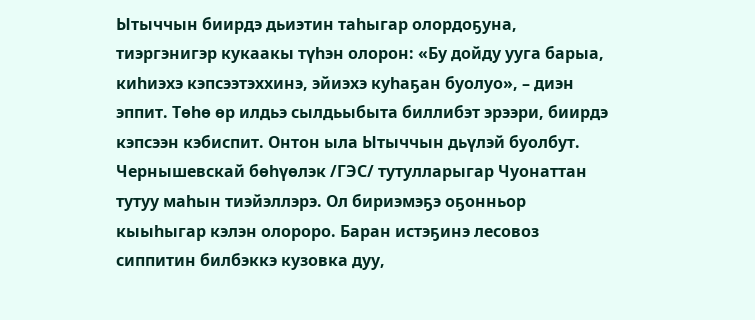Ытыччын биирдэ дьиэтин таһыгар олордоҕуна, тиэргэнигэр кукаакы түһэн олорон: «Бу дойду ууга барыа, киһиэхэ кэпсээтэххинэ, эйиэхэ куһаҕан буолуо», – диэн эппит. Төһө өр илдьэ сылдьыбыта биллибэт эрээри, биирдэ кэпсээн кэбиспит. Онтон ыла Ытыччын дьүлэй буолбут. Чернышевскай бөһүөлэк /ГЭС/ тутулларыгар Чуонаттан тутуу маһын тиэйэллэрэ. Ол бириэмэҕэ оҕонньор кыыһыгар кэлэн олороро. Баран истэҕинэ лесовоз сиппитин билбэккэ кузовка дуу,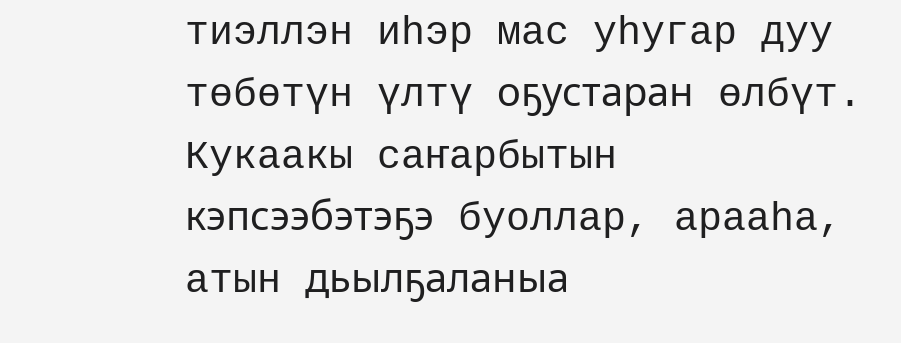тиэллэн иһэр мас уһугар дуу төбөтүн үлтү оҕустаран өлбүт. Кукаакы саҥарбытын кэпсээбэтэҕэ буоллар, арааһа, атын дьылҕаланыа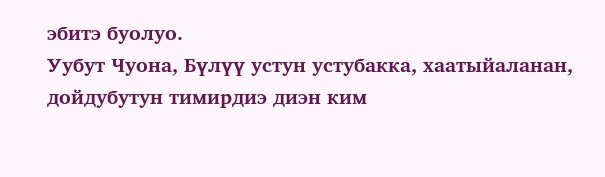эбитэ буолуо.
Уубут Чуона, Бүлүү устун устубакка, хаатыйаланан, дойдубутун тимирдиэ диэн ким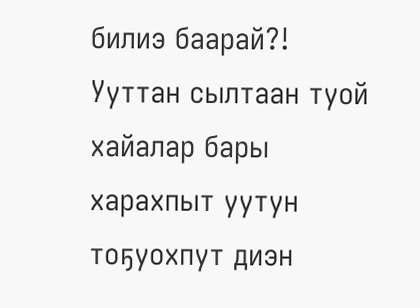билиэ баарай?! Ууттан сылтаан туой хайалар бары харахпыт уутун тоҕуохпут диэн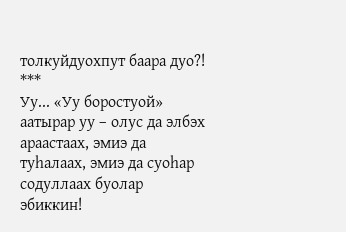толкуйдуохпут баара дуо?!
***
Уу... «Уу боростуой» аатырар уу – олус да элбэх араастаах, эмиэ да туһалаах, эмиэ да суоһар содуллаах буолар эбиккин!